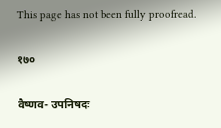This page has not been fully proofread.

१७०

वैष्णव- उपनिषदः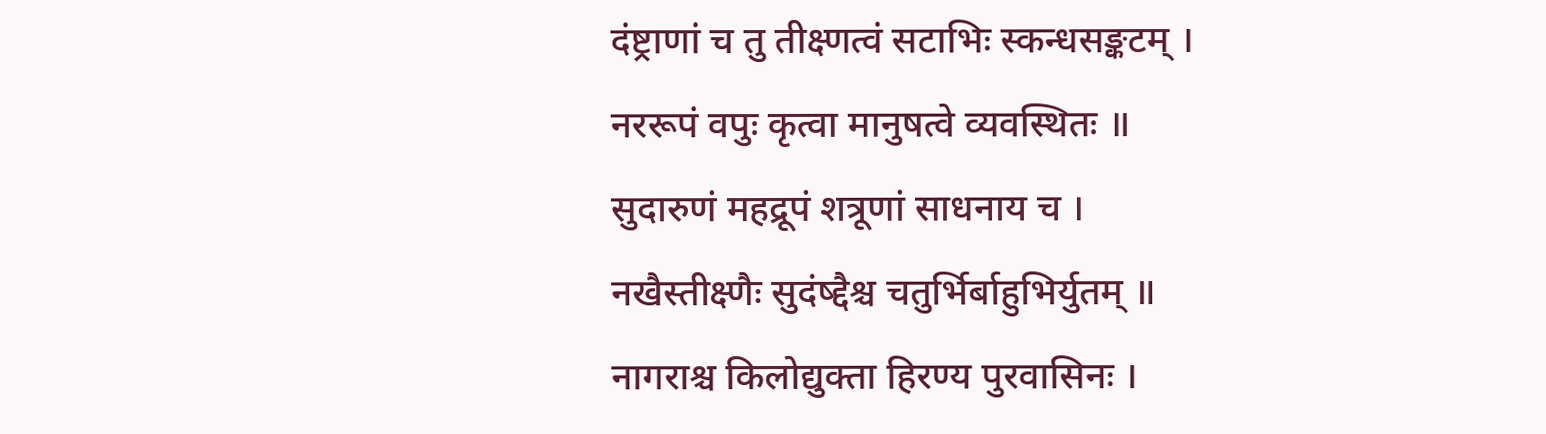दंष्ट्राणां च तु तीक्ष्णत्वं सटाभिः स्कन्धसङ्कटम् ।
नररूपं वपुः कृत्वा मानुषत्वे व्यवस्थितः ॥
सुदारुणं महद्रूपं शत्रूणां साधनाय च ।
नखैस्तीक्ष्णैः सुदंष्द्दैश्च चतुर्भिर्बाहुभिर्युतम् ॥
नागराश्च किलोद्युक्ता हिरण्य पुरवासिनः ।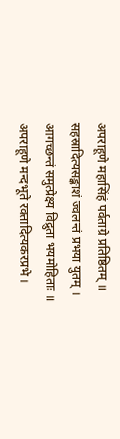अपराहूणे महासिंहं पर्वताग्रे प्रतिष्ठितम् ॥
सहस्रादित्यसङ्काशं ज्वलन्तं प्रभया युतम् ।
आगच्छन्तं समुत्प्रेक्ष्य विद्रुता भयमोहिताः ॥
अपराहूणे मन्दभूते रक्तादित्यकरप्रभे ।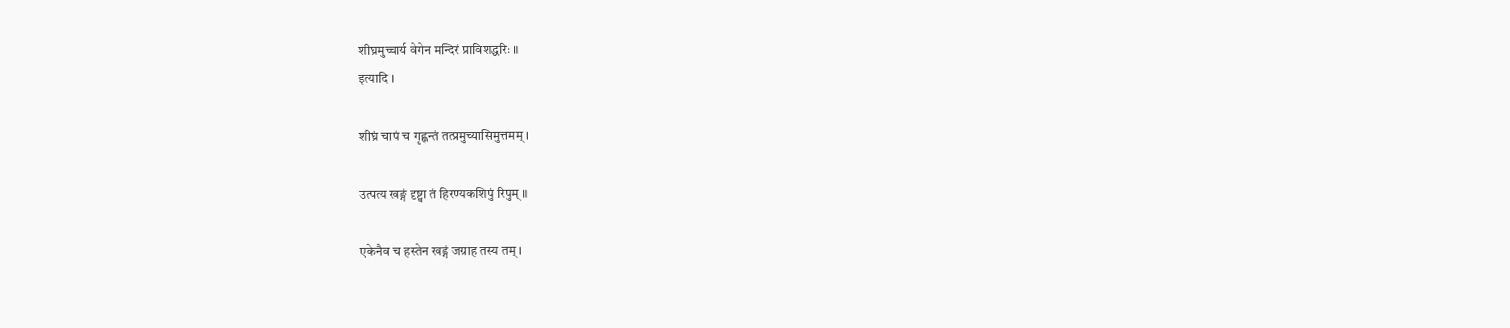शीघ्रमुच्चार्य वेगेन मन्दिरं प्राविशद्धरिः ॥
इत्यादि ।

शीघ्रं चापं च गृह्णन्तं तत्प्रमुच्यासिमुत्तमम् ।

उत्पत्य खङ्गं दृष्ट्वा तं हिरण्यकशिपुं रिपुम् ॥

एकेनैव च हस्तेन खड्गं जग्राह तस्य तम् ।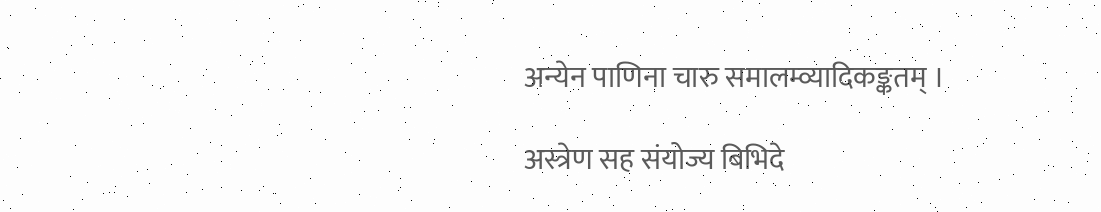अन्येन पाणिना चारु समालम्व्यादिकङ्कतम् ।

अस्त्रेण सह संयोज्य बिभिदे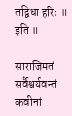तद्विधा हरिः ॥ इति ॥

साराजिमतं सर्वैश्वर्यवन्तं कवीनां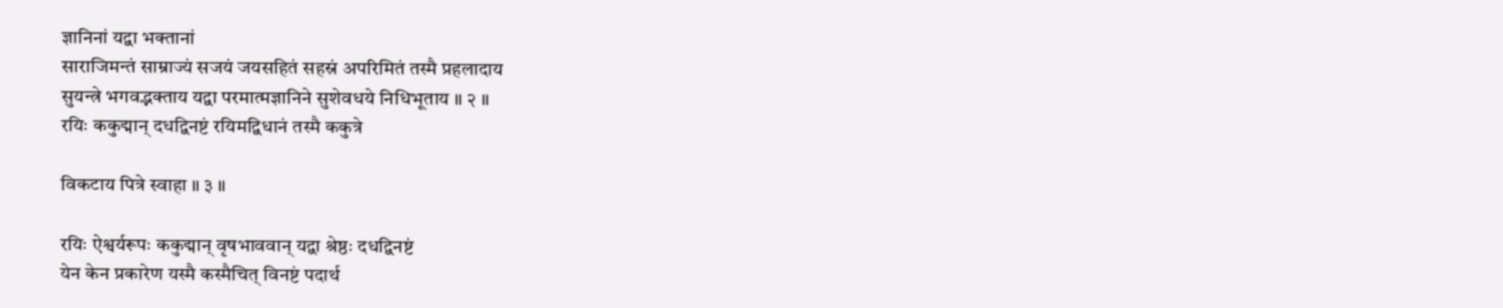ज्ञानिनां यद्वा भक्तानां
साराजिमन्तं साम्राज्यं सजयं जयसहितं सहस्रं अपरिमितं तस्मै प्रहलादाय
सुयन्त्रे भगवद्भक्ताय यद्वा परमात्मज्ञानिने सुशेवधये निधिभूताय ॥ २ ॥
रयिः ककुद्मान् दधद्विनष्टं रयिमद्विधानं तस्मै ककुत्रे

विकटाय पित्रे स्वाहा ॥ ३ ॥

रयिः ऐश्वर्यरूपः ककुद्मान् वृषभाववान् यद्वा श्रेष्ठः दधद्विनष्टं
येन केन प्रकारेण यस्मै कस्मैचित् विनष्टं पदार्थ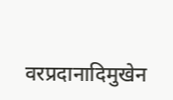वरप्रदानादिमुखेन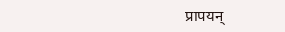प्रापयन्